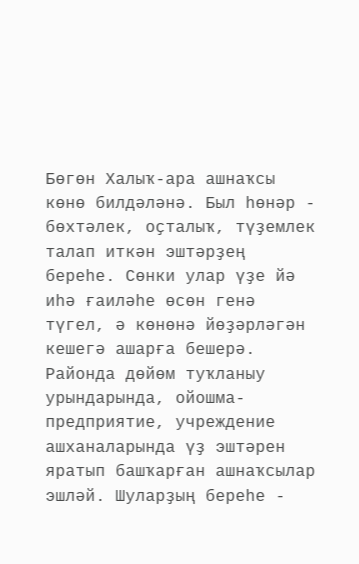Бөгөн Халыҡ-ара ашнаҡсы көнө билдәләнә. Был һөнәр - бөхтәлек, оҫталыҡ, түҙемлек талап иткән эштәрҙең береһе. Сөнки улар үҙе йә иһә ғаиләһе өсөн генә түгел, ә көнөнә йөҙәрләгән кешегә ашарға бешерә.
Районда дөйөм туҡланыу урындарында, ойошма-предприятие, учреждение ашханаларында үҙ эштәрен яратып башҡарған ашнаҡсылар эшләй. Шуларҙың береһе -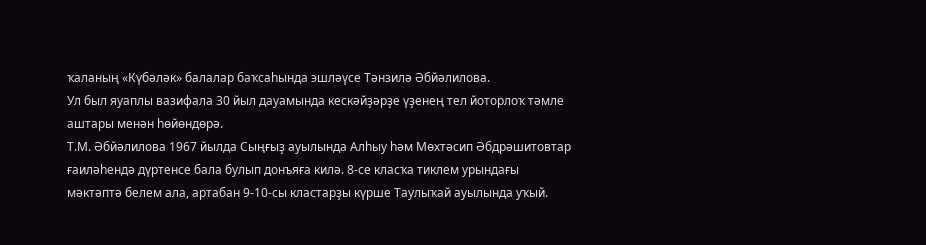ҡаланың «Күбәләк» балалар баҡсаһында эшләүсе Тәнзилә Әбйәлилова.
Ул был яуаплы вазифала 30 йыл дауамында кескәйҙәрҙе үҙенең тел йоторлоҡ тәмле аштары менән һөйөндөрә.
Т.М. Әбйәлилова 1967 йылда Сыңғыҙ ауылында Алһыу һәм Мөхтәсип Әбдрәшитовтар ғаиләһендә дүртенсе бала булып донъяға килә. 8-се класҡа тиклем урындағы мәктәптә белем ала, артабан 9-10-сы кластарҙы күрше Таулыҡай ауылында уҡый.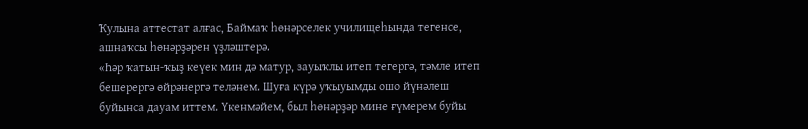Ҡулына аттестат алғас, Баймаҡ һөнәрселек училищеһында тегенсе, ашнаҡсы һөнәрҙәрен үҙләштерә.
«Һәр ҡатын-ҡыҙ кеүек мин дә матур, зауыҡлы итеп тегергә, тәмле итеп бешерергә өйрәнергә теләнем. Шуға күрә уҡыуымды ошо йүнәлеш буйынса дауам иттем. Үкенмәйем, был һөнәрҙәр мине ғүмерем буйы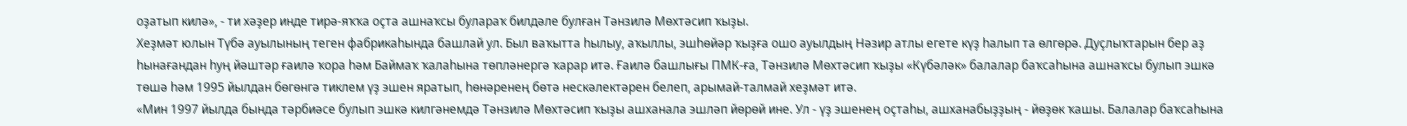оҙатып килә», - ти хәҙер инде тирә-яҡҡа оҫта ашнаҡсы булараҡ билдәле булған Тәнзилә Мөхтәсип ҡыҙы.
Хеҙмәт юлын Түбә ауылының теген фабрикаһында башлай ул. Был ваҡытта һылыу, аҡыллы, эшһөйәр ҡыҙға ошо ауылдың Нәзир атлы егете күҙ һалып та өлгөрә. Дуҫлыҡтарын бер аҙ һынағандан һуң йәштәр ғаилә ҡора һәм Баймаҡ ҡалаһына төпләнергә ҡарар итә. Ғаилә башлығы ПМК-ға, Тәнзилә Мөхтәсип ҡыҙы «Күбәләк» балалар баҡсаһына ашнаҡсы булып эшкә төшә һәм 1995 йылдан бөгөнгә тиклем үҙ эшен яратып, һөнәренең бөтә нескәлектәрен белеп, арымай-талмай хеҙмәт итә.
«Мин 1997 йылда бында тәрбиәсе булып эшкә килгәнемдә Тәнзилә Мөхтәсип ҡыҙы ашханала эшләп йөрөй ине. Ул - үҙ эшенең оҫтаһы, ашханабыҙҙың - йөҙөк ҡашы. Балалар баҡсаһына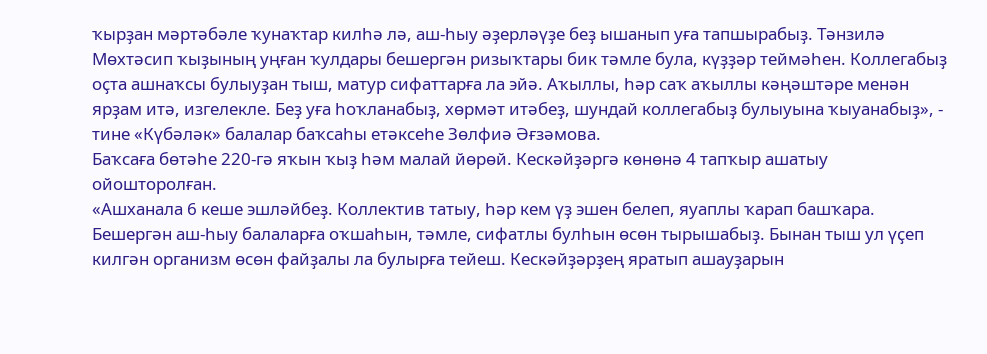ҡырҙан мәртәбәле ҡунаҡтар килһә лә, аш-һыу әҙерләүҙе беҙ ышанып уға тапшырабыҙ. Тәнзилә Мөхтәсип ҡыҙының уңған ҡулдары бешергән ризыҡтары бик тәмле була, күҙҙәр теймәһен. Коллегабыҙ оҫта ашнаҡсы булыуҙан тыш, матур сифаттарға ла эйә. Аҡыллы, һәр саҡ аҡыллы кәңәштәре менән ярҙам итә, изгелекле. Беҙ уға һоҡланабыҙ, хөрмәт итәбеҙ, шундай коллегабыҙ булыуына ҡыуанабыҙ», - тине «Күбәләк» балалар баҡсаһы етәксеһе Зөлфиә Әғзәмова.
Баҡсаға бөтәһе 220-гә яҡын ҡыҙ һәм малай йөрөй. Кескәйҙәргә көнөнә 4 тапҡыр ашатыу ойошторолған.
«Ашханала 6 кеше эшләйбеҙ. Коллектив татыу, һәр кем үҙ эшен белеп, яуаплы ҡарап башҡара. Бешергән аш-һыу балаларға оҡшаһын, тәмле, сифатлы булһын өсөн тырышабыҙ. Бынан тыш ул үҫеп килгән организм өсөн файҙалы ла булырға тейеш. Кескәйҙәрҙең яратып ашауҙарын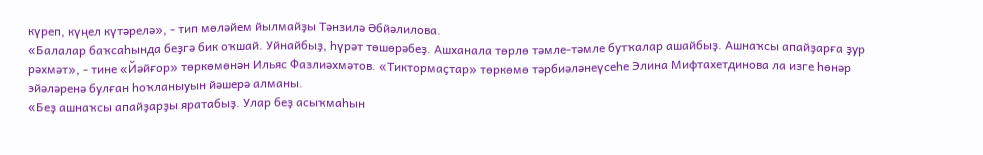күреп, күңел күтәрелә», - тип мөләйем йылмайҙы Тәнзилә Әбйәлилова.
«Балалар баҡсаһында беҙгә бик оҡшай. Уйнайбыҙ, һүрәт төшөрәбеҙ. Ашханала төрлө тәмле-тәмле бутҡалар ашайбыҙ. Ашнаҡсы апайҙарға ҙур рәхмәт», - тине «Йәйғор» төркөмөнән Ильяс Фазлиәхмәтов. «Тиктормаҫтар» төркөмө тәрбиәләнеүсеһе Элина Мифтахетдинова ла изге һөнәр эйәләренә булған һоҡланыуын йәшерә алманы.
«Беҙ ашнаҡсы апайҙарҙы яратабыҙ. Улар беҙ асыҡмаһын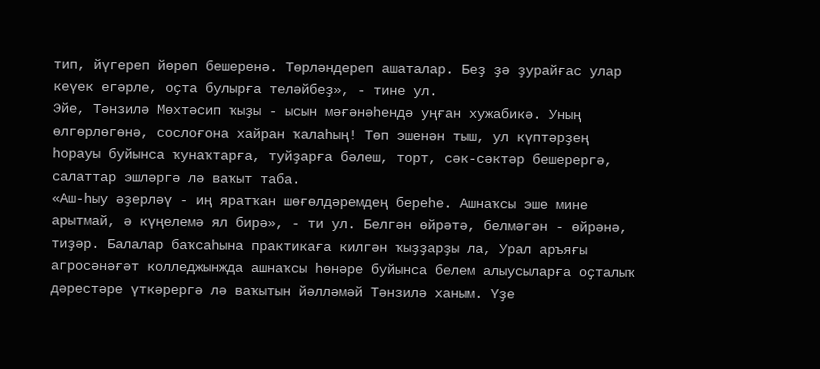тип, йүгереп йөрөп бешеренә. Төрләндереп ашаталар. Беҙ ҙә ҙурайғас улар кеүек егәрле, оҫта булырға теләйбеҙ», - тине ул.
Эйе, Тәнзилә Мөхтәсип ҡыҙы - ысын мәғәнәһендә уңған хужабикә. Уның өлгөрлөгөнә, сослоғона хайран ҡалаһың! Төп эшенән тыш, ул күптәрҙең һорауы буйынса ҡунаҡтарға, туйҙарға бәлеш, торт, сәк-сәктәр бешерергә, салаттар эшләргә лә ваҡыт таба.
«Аш-һыу әҙерләү - иң яратҡан шөғөлдәремдең береһе. Ашнаҡсы эше мине арытмай, ә күңелемә ял бирә», - ти ул. Белгән өйрәтә, белмәгән - өйрәнә, тиҙәр. Балалар баҡсаһына практикаға килгән ҡыҙҙарҙы ла, Урал аръяғы агросәнәғәт колледжынжда ашнаҡсы һөнәре буйынса белем алыусыларға оҫталыҡ дәрестәре үткәрергә лә ваҡытын йәлләмәй Тәнзилә ханым. Үҙе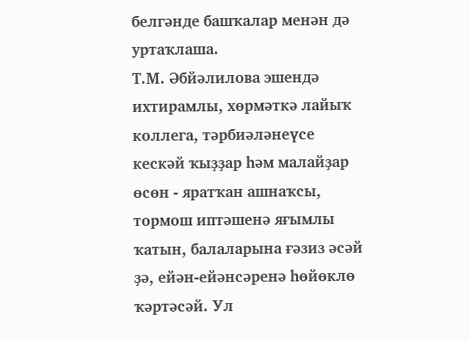белгәнде башҡалар менән дә уртаҡлаша.
Т.М. Әбйәлилова эшендә ихтирамлы, хөрмәткә лайыҡ коллега, тәрбиәләнеүсе кескәй ҡыҙҙар һәм малайҙар өсөн - яратҡан ашнаҡсы, тормош иптәшенә яғымлы ҡатын, балаларына ғәзиз әсәй ҙә, ейән-ейәнсәренә һөйөклө ҡәртәсәй. Ул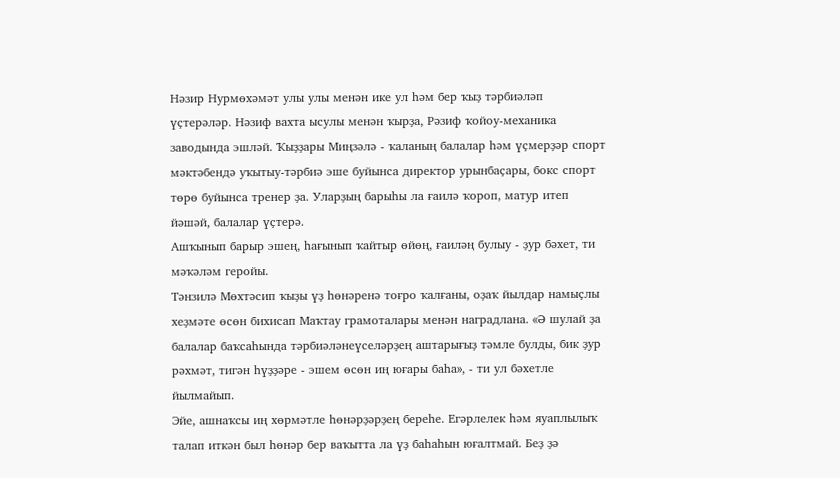Нәзир Нурмөхәмәт улы улы менән ике ул һәм бер ҡыҙ тәрбиәләп үҫтерәләр. Нәзиф вахта ысулы менән ҡырҙа, Рәзиф ҡойоу-механика заводында эшләй. Ҡыҙҙары Миңзәлә - ҡаланың балалар һәм үҫмерҙәр спорт мәктәбендә уҡытыу-тәрбиә эше буйынса директор урынбаҫары, бокс спорт төрө буйынса тренер ҙа. Уларҙың барыһы ла ғаилә ҡороп, матур итеп йәшәй, балалар үҫтерә.
Ашҡынып барыр эшең, һағынып ҡайтыр өйөң, ғаиләң булыу - ҙур бәхет, ти мәҡәләм геройы.
Тәнзилә Мөхтәсип ҡыҙы үҙ һөнәренә тоғро ҡалғаны, оҙаҡ йылдар намыҫлы хеҙмәте өсөн бихисап Маҡтау грамоталары менән наградлана. «Ә шулай ҙа балалар баҡсаһында тәрбиәләнеүселәрҙең аштарығыҙ тәмле булды, бик ҙур рәхмәт, тигән һүҙҙәре - эшем өсөн иң юғары баһа», - ти ул бәхетле йылмайып.
Эйе, ашнаҡсы иң хөрмәтле һөнәрҙәрҙең береһе. Егәрлелек һәм яуаплылыҡ талап иткән был һөнәр бер ваҡытта ла үҙ баһаһын юғалтмай. Беҙ ҙә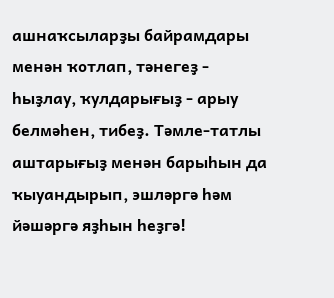ашнаҡсыларҙы байрамдары менән ҡотлап, тәнегеҙ - һыҙлау, ҡулдарығыҙ - арыу белмәһен, тибеҙ. Тәмле-татлы аштарығыҙ менән барыһын да ҡыуандырып, эшләргә һәм йәшәргә яҙһын һеҙгә!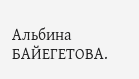Альбина БАЙЕГЕТОВА.